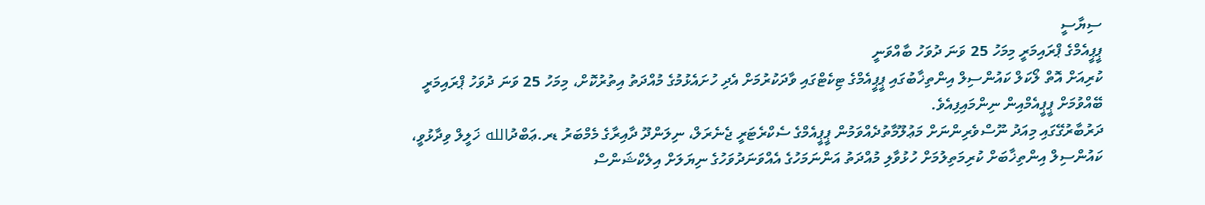ސިޔާސީ
ޕީޕީއެމްގެ ޕްރައިމަރީ މިމަހު 25 ވަނަ ދުވަހު ބާއްވަނީ
ކުރިއަށް އޮތް ލޯކަލް ކައުންސިލް އިންތިޚާބުގައި ޕީޕީއެމްގެ ޓިކެޓްގައި ވާދަކުރުމަށް އެދި ހުށައެޅުމުގެ މުއްދަތު އިތުރުކޮށް، މިމަހު 25 ވަނަ ދުވަހު ޕްރައިމަރީ ބޭއްވުމަށް ޕީޕީއެމްއިން ނިންމައިފިއެވެ.
ދަރުބާރުގޭގައި މިއަދު ނޫސްވެރިންނަށް މަޢުލޫމާތުދެއްވަމުން ޕީޕީއެމްގެ ސެކްރެޓަރީ ޖެނެރަލް، ނިލަންދޫ ދާއިރާގެ މެމްބަރު ޑރ.ޢަބްދުالله ޚަލީލް ވިދާޅުވީ، ކައުންސިލް އިންތިޚާބަށް ކުރިމަތިލުމަށް ހުޅުވާލި މުއްދަތު އަންނަމަހުގެ އެއްވަނަދުވަހުގެ ނިޔަލަށް އިލެކްޝަންސް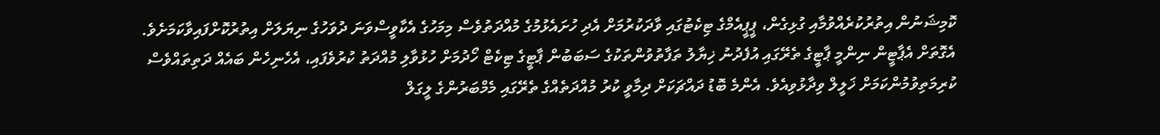ކޮމިޝަނުން އިތުރުކުރެއްވުމާއި ގުޅިގެން، ޕީޕީއެމްގެ ޓިކެޓުގައި ވާދަކުރުމަށް އެދި ހުށައެޅުމުގެ މުއްދަތުވެސް މިމަހުގެ އެކާވީސްވަނަ ދުވަހުގެ ނިޔަލަށް އިތުރުކޮށްފައިވާކަމަށެވެ. އެގޮތަށް އެޕާޓީން ނިންމީ ޕާޓީގެ ތެރޭގައި އުފެދުނު ޚިޔާލު ތަފާތުވުންތަކުގެ ސަބަބުން ޕާޓީގެ ޓިކެޓް ހޯދުމަށް ހުޅުވާލި މުއްދަތު ކުރުވެފައި، އެހެނިހެން ބައެއް ދަތިތައްވެސް ކުރިމަތިވުމުންކަމަށް ޚަލީލް ވިދާޅުވިއެވެ. އެންމެ ބޮޑު ދައްޗަކަށް ދިމާވީ ކުރު މުއްދަތެއްގެ ތެރޭގައި މެމްބަރުންގެ ލީގަލް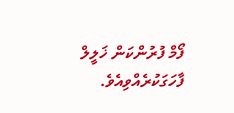ފޯމް ފުރުންކަން ޚަލީލް ފާހަގަކުރެއްވިއެވެ.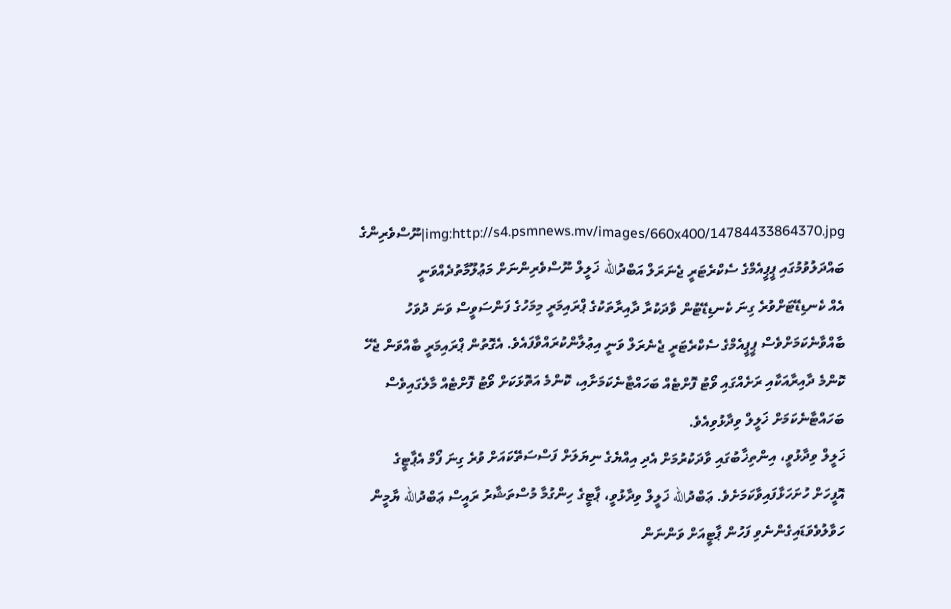img:http://s4.psmnews.mv/images/660x400/14784433864370.jpg|ނޫސްވެރިންގެ ބައްދަލުވުމުގައި ޕީޕީއެމްގެ ސެކްރެޓަރީ ޖެނަރަލް އަބްދުالله ޚަލީލް ނޫސްވެރިންނަށް މަޢުލޫމާތުދެއްވަނީ
އެއް ކެނޑިޑޭޓަށްވުރެ ގިނަ ކެނޑިޑޭޓުން ވާދަކުރާ ދާއިރާތަކުގެ ޕްރައިމަރީ މިމަހުގެ ފަންސަވީސް ވަނަ ދުވަހު ބާއްވާނެކަމަށްވެސް ޕީޕީއެމްގެ ސެކްރެޓަރީ ޖެނެރަލް ވަނީ އިޢުލާންކުރައްވާފައެވެ. އެގޮތުން ޕްރައިމަރީ ބާއްވަން ޖެހޭ ކޮންމެ ދާއިރާއަކާއި ރަށެއްގައި ވޯޓު ފޮށްޓެއް ބަހައްޓާނެކަމަށާއި، ކޮންމެ އަތޮޅަކަށް ވޯޓު ފޮށްޓެއް މާލެގައިވެސް ބަހައްޓާނެކަމަށް ޚަލީލް ވިދާޅުވިއެވެ.
ޚަލީލް ވިދާޅުވީ، އިންތިޚާބުގައި ވާދަކުރުމަށް އެދި އިއްޔެގެ ނިޔަލަށް ފަސްސަތޭކައަށް ވުރެ ގިނަ ފޯމް އެޕާޓީގެ އޮފީހަށް ހުށަހަޅާފައިވާކަމަށެވެ. ޢަބްދުالله ޚަލީލް ވިދާޅުވީ، ޕާޓީގެ ހިންގުމާ މުސްތަޝާރު ރައީސް ޢަބްދުالله ޔާމީން ހަވާލުވެވަޑައިގެންނެވި ފަހުން ޕާޓީއަށް ވަންނަން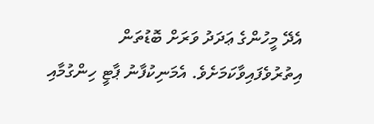އެދޭ މީހުންގެ ޢަދަދު ވަރަށް ބޮޑުތަން އިތުރުވެފައިވާކަމަށެވެ. އެމަނިކުފާނު ޕާޓީ ހިންގުމާއި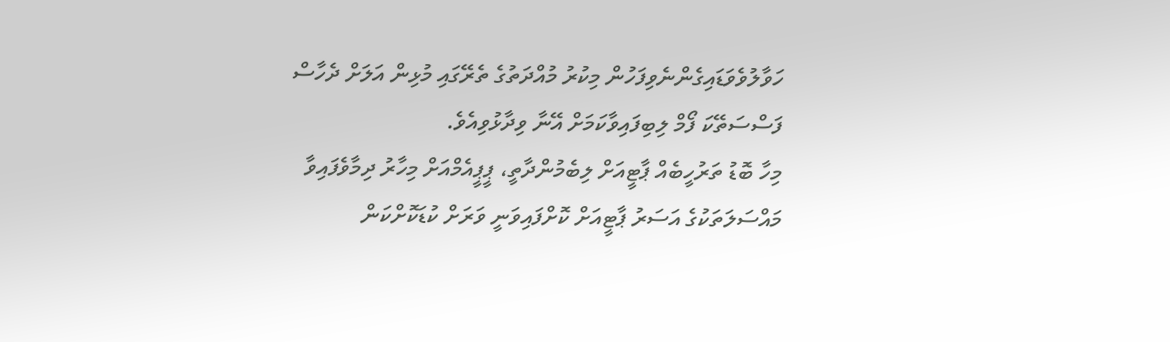ހަވާލުވެވަޑައިގެންނެވިފަހުން މިކުރު މުއްދަތުގެ ތެރޭގައި މުޅިން އަލަށް ދެހާސް ފަސްސަތޭކަ ފޯމް ލިބިފައިވާކަމަށް އޭނާ ވިދާޅުވިއެވެ.
މިހާ ބޮޑު ތަރުހީބެއް ޕާޓީއަށް ލިބެމުންދާތީ، ޕީޕީއެމްއަށް މިހާރު ދިމާވެފައިވާ މައްސަލަތަކުގެ އަސަރު ޕާޓީއަށް ކޮށްފައިވަނީ ވަރަށް ކުޑަކޮށްކަން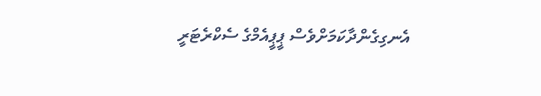އެނގިގެންދާކަމަށްވެސް ޕީޕީއެމްގެ ސެކްރެޓަރީ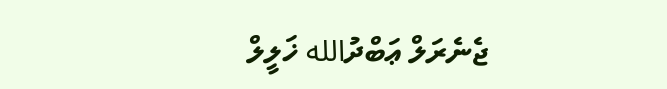ޖެނެރަލް ޢަބްދުالله ޚަލީލް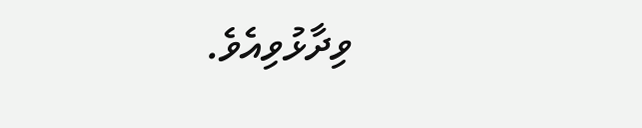ވިދާޅުވިއެވެ.